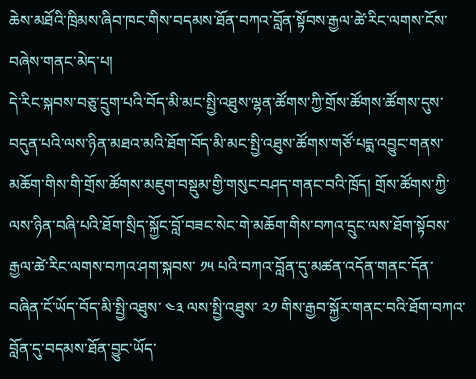ཆེས་མཐོའི་ཁྲིམས་ཞིབ་ཁང་གིས་བདམས་ཐོན་བཀའ་བློན་སྟོབས་རྒྱལ་ཚེ་རིང་ལགས་ངོས་བཞེས་གནང་མེད་པ།
དེ་རིང་སྐབས་བཅུ་དྲུག་པའི་བོད་མི་མང་སྤྱི་འཐུས་ལྷན་ཚོགས་ཀྱི་གྲོས་ཚོགས་ཚོགས་དུས་བདུན་པའི་ལས་ཉིན་མཐའ་མའི་ཐོག་བོད་མི་མང་སྤྱི་འཐུས་ཚོགས་གཙོ་པདྨ་འབྱུང་གནས་མཆོག་གིས་གི་གྲོས་ཚོགས་མཇུག་བསྡུམ་གྱི་གསུང་བཤད་གནང་བའི་ཁྲོད། གྲོས་ཚོགས་ཀྱི་ལས་ཉིན་བཞི་པའི་ཐོག་སྲིད་སྐྱོང་བློ་བཟང་སེང་གེ་མཆོག་གིས་བཀའ་དྲུང་ལས་ཐོག་སྟོབས་རྒྱལ་ཚེ་རིང་ལགས་བཀའ་ཤག་སྐབས་ ༡༥ པའི་བཀའ་བློན་དུ་མཚན་འདོན་གནང་དོན་བཞིན་ངོ་ཡོད་བོད་མི་སྤྱི་འཐུས་ ༤༣ ལས་སྤྱི་འཐུས་ ༢༡ གིས་རྒྱབ་སྐྱོར་གནང་བའི་ཐོག་བཀའ་བློན་དུ་བདམས་ཐོན་བྱུང་ཡོད་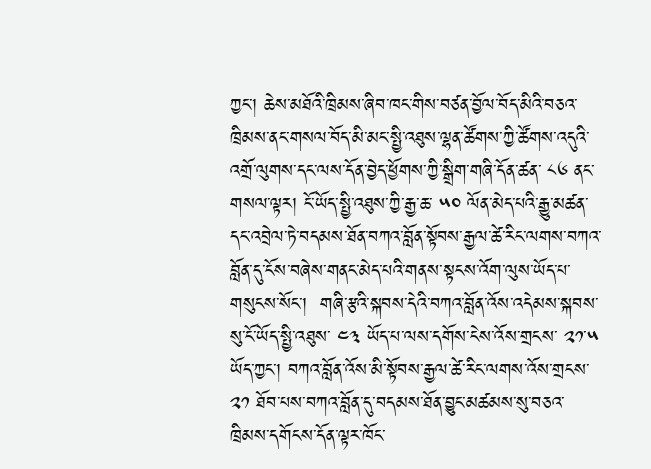ཀྱང་། ཆེས་མཐོའི་ཁྲིམས་ཞིབ་ཁང་གིས་བཙན་བྱོལ་བོད་མིའི་བཅའ་ཁྲིམས་ནང་གསལ་བོད་མི་མང་སྤྱི་འཐུས་ལྷན་ཚོགས་ཀྱི་ཚོགས་འདུའི་འགྲོ་ལུགས་དང་ལས་དོན་བྱེད་ཕྱོགས་ཀྱི་སྒྲིག་གཞི་དོན་ཚན་ ༨༦ ནང་གསལ་ལྟར། ངོ་ཡོད་སྤྱི་འཐུས་ཀྱི་རྒྱ་ཆ་ ༥༠ ལོན་མེད་པའི་རྒྱུ་མཚན་དང་འབྲེལ་ཏེ་བདམས་ཐོན་བཀའ་བློན་སྟོབས་རྒྱལ་ཚེ་རིང་ལགས་བཀའ་བློན་དུ་ངོས་བཞེས་གནང་མེད་པའི་གནས་སྟངས་འོག་ལུས་ཡོད་པ་གསུངས་སོང་།  གཞི་རྩའི་སྐབས་དེའི་བཀའ་བློན་འོས་འདེམས་སྐབས་སུ་ངོ་ཡོད་སྤྱི་འཐུས་ ༤༣ ཡོད་པ་ལས་དགོས་ངེས་འོས་གྲངས་ ༢༡་༥ ཡོད་ཀྱང་། བཀའ་བློན་འོས་མི་སྟོབས་རྒྱལ་ཚེ་རིང་ལགས་འོས་གྲངས་ ༢༡ ཐོབ་པས་བཀའ་བློན་དུ་བདམས་ཐོན་བྱུང་མཚམས་སུ་བཅའ་ཁྲིམས་དགོངས་དོན་ལྟར་ཁོང་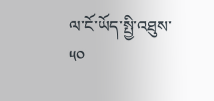ལ་ངོ་ཡོད་སྤྱི་འཐུས་ ༥༠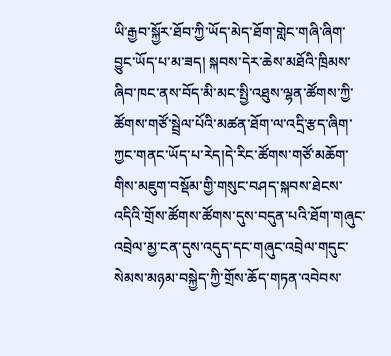ཡི་རྒྱབ་སྐྱོར་ཐོབ་ཀྱི་ཡོད་མེད་ཐོག་གླེང་གཞི་ཞིག་བྱུང་ཡོད་པ་མ་ཟད། སྐབས་དེར་ཆེས་མཐོའི་ཁྲིམས་ཞིབ་ཁང་ནས་བོད་མི་མང་སྤྱི་འཐུས་ལྷན་ཚོགས་ཀྱི་ཚོགས་གཙོ་སྦྲེལ་པོའི་མཚན་ཐོག་ལ་འདྲི་རྩད་ཞིག་ཀྱང་གནང་ཡོད་པ་རེད།དེ་རིང་ཚོགས་གཙོ་མཆོག་གིས་མཇུག་བསྡོམ་གྱི་གསུང་བཤད་སྐབས་ཐེངས་འདིའི་གྲོས་ཚོགས་ཚོགས་དུས་བདུན་པའི་ཐོག་གཞུང་འབྲེལ་མྱ་ངན་དུས་འདུད་དང་གཞུང་འབྲེལ་གདུང་སེམས་མཉམ་བསྐྱེད་ཀྱི་གྲོས་ཆོད་གཏན་འབེབས་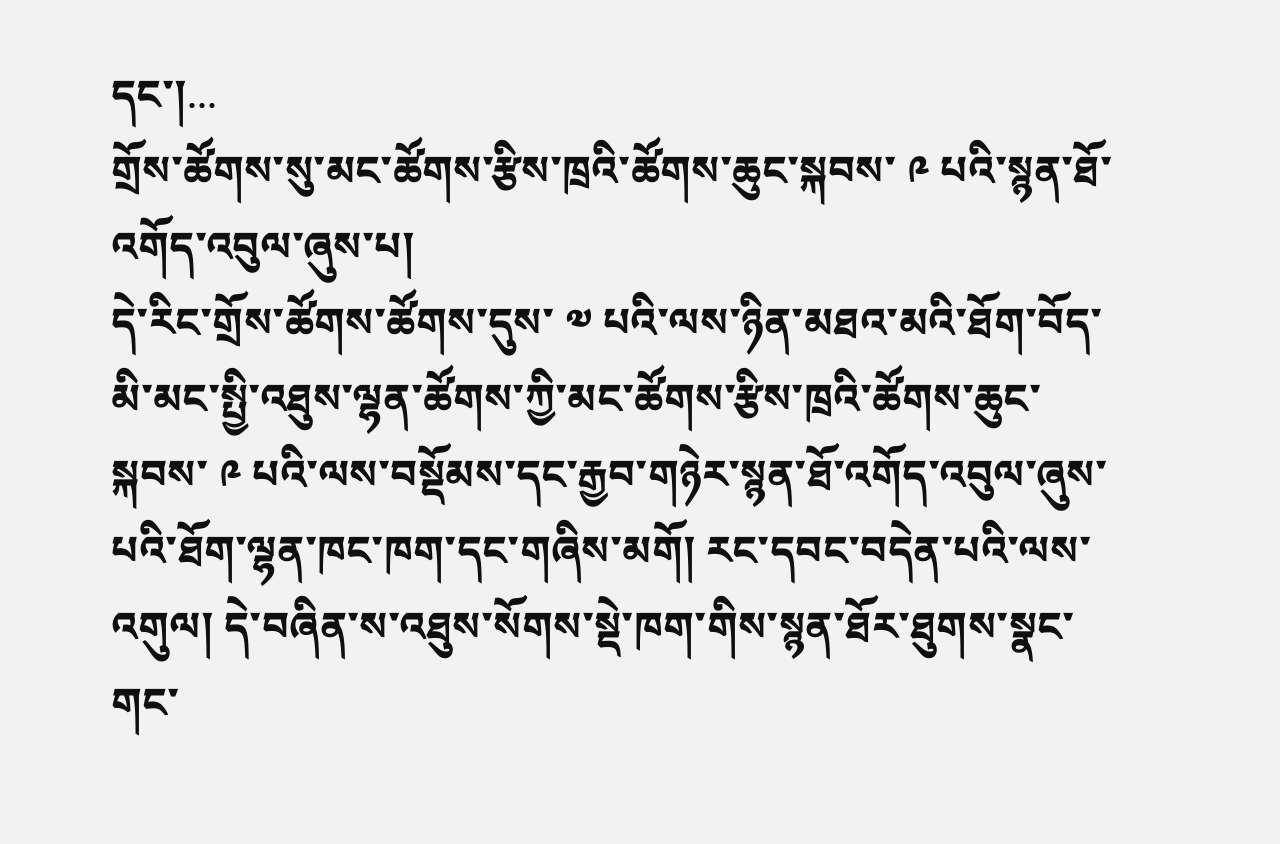དང་།...
གྲོས་ཚོགས་སུ་མང་ཚོགས་རྩིས་ཁྲའི་ཚོགས་ཆུང་སྐབས་ ༩ པའི་སྙན་ཐོ་འགོད་འབུལ་ཞུས་པ།
དེ་རིང་གྲོས་ཚོགས་ཚོགས་དུས་ ༧ པའི་ལས་ཉིན་མཐའ་མའི་ཐོག་བོད་མི་མང་སྤྱི་འཐུས་ལྷན་ཚོགས་ཀྱི་མང་ཚོགས་རྩིས་ཁྲའི་ཚོགས་ཆུང་སྐབས་ ༩ པའི་ལས་བསྡོམས་དང་རྒྱབ་གཉེར་སྙན་ཐོ་འགོད་འབུལ་ཞུས་པའི་ཐོག་ལྷན་ཁང་ཁག་དང་གཞིས་མགོ། རང་དབང་བདེན་པའི་ལས་འགུལ། དེ་བཞིན་ས་འཐུས་སོགས་སྡེ་ཁག་གིས་སྙན་ཐོར་ཐུགས་སྣང་གང་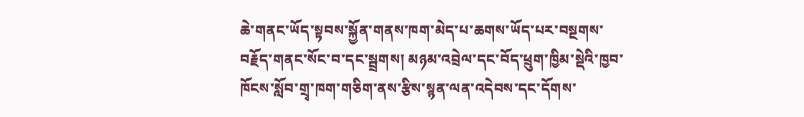ཆེ་གནང་ཡོད་སྟབས་སྐྱོན་གནས་ཁག་མེད་པ་ཆགས་ཡོད་པར་བསྔགས་བརྗོད་གནང་སོང་བ་དང་སྦྲགས། མཉམ་འབྲེལ་དང་བོད་ཕྲུག་ཁྱིམ་སྡེའི་ཁྱབ་ཁོངས་སློབ་གྲྭ་ཁག་གཅིག་ནས་རྩིས་སྙན་ལན་འདེབས་དང་དོགས་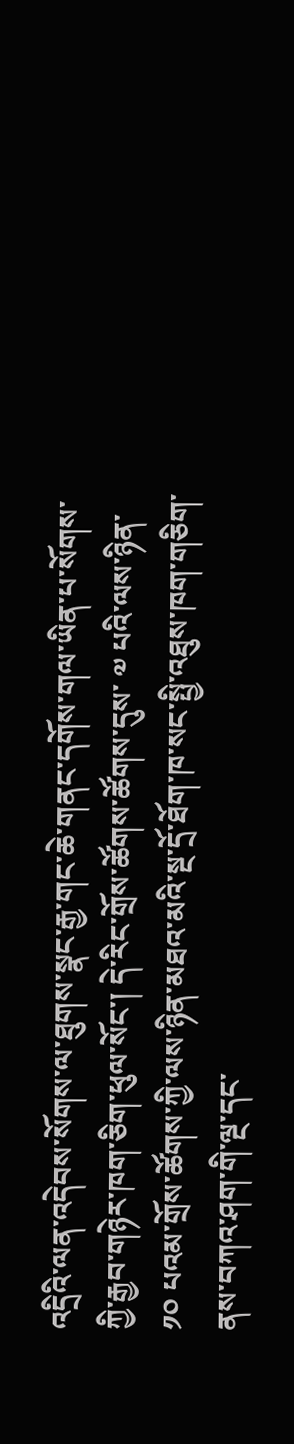འདྲིའི་ལན་འདེབས་སོགས་ལ་ཐུགས་སྣང་རྒྱ་གང་ཆེ་གནང་དགོས་གལ་ཡིན་པ་སོགས་ཀྱི་རྒྱབ་གཉེར་ཁག་ཅིག་ཕུལ་སོང་། དེ་རིང་གྲོས་ཚོགས་ཚོགས་དུས་ ༧ པའི་ལས་ཉིན་ ༡༠ པའམ་གྲོས་ཚོགས་ཀྱི་ལས་ཉིན་མཐའ་མའི་སྔ་དྲོ་ཐོག་ཁ་སང་སྤྱི་འཐུས་ཁག་གཅིག་ནས་བཀའ་ཤག་གི་ལྔ་དང་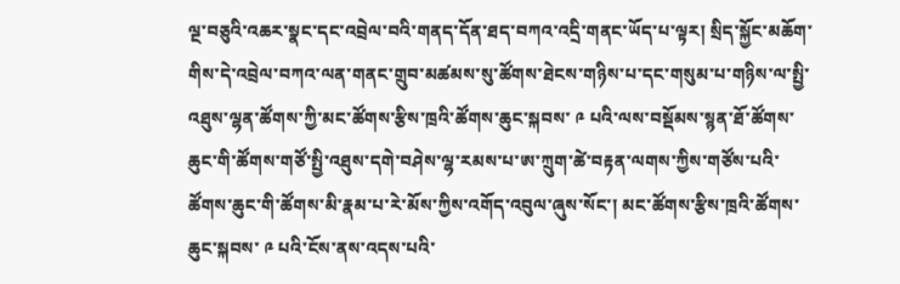ལྔ་བཅུའི་འཆར་སྣང་དང་འབྲེལ་བའི་གནད་དོན་ཐད་བཀའ་འདྲི་གནང་ཡོད་པ་ལྟར། སྲིད་སྐྱོང་མཆོག་གིས་དེ་འབྲེལ་བཀའ་ལན་གནང་གྲུབ་མཚམས་སུ་ཚོགས་ཐེངས་གཉིས་པ་དང་གསུམ་པ་གཉིས་ལ་སྤྱི་འཐུས་ལྷན་ཚོགས་ཀྱི་མང་ཚོགས་རྩིས་ཁྲའི་ཚོགས་ཆུང་སྐབས་ ༩ པའི་ལས་བསྡོམས་སྙན་ཐོ་ཚོགས་ཆུང་གི་ཚོགས་གཙོ་སྤྱི་འཐུས་དགེ་བཤེས་ལྷ་རམས་པ་ཨ་ཀྲུག་ཚེ་བརྟན་ལགས་ཀྱིས་གཙོས་པའི་ཚོགས་ཆུང་གི་ཚོགས་མི་རྣམ་པ་རེ་མོས་ཀྱིས་འགོད་འབུལ་ཞུས་སོང་། མང་ཚོགས་རྩིས་ཁྲའི་ཚོགས་ཆུང་སྐབས་ ༩ པའི་ངོས་ནས་འདས་པའི་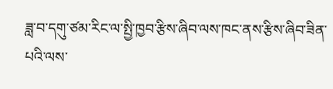ཟླ་བ་དགུ་ཙམ་རིང་ལ་སྤྱི་ཁྱབ་རྩིས་ཞིབ་ལས་ཁང་ནས་རྩིས་ཞིབ་ཟིན་པའི་ལས་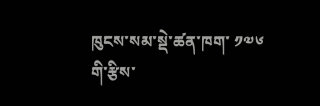ཁུངས་སམ་སྡེ་ཚན་ཁག་ ༡༧༦ གི་རྩིས་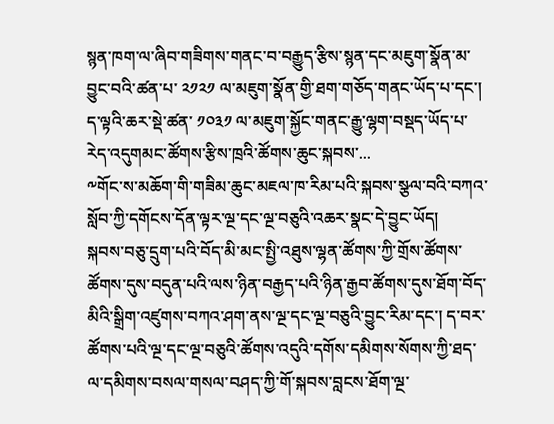སྙན་ཁག་ལ་ཞིབ་གཟིགས་གནང་བ་བརྒྱུད་རྩིས་སྙན་དང་མཇུག་སྣོན་མ་བྱུང་བའི་ཚན་པ་ ༢༡༢༡ ལ་མཇུག་སྣོན་གྱི་ཐག་གཅོད་གནང་ཡོད་པ་དང་། ད་ལྟའི་ཆར་སྡེ་ཚན་ ༡༠༣༡ ལ་མཇུག་སྐྱོང་གནང་རྒྱུ་ལྷག་བསྡད་ཡོད་པ་རེད་འདུགམང་ཚོགས་རྩིས་ཁྲའི་ཚོགས་ཆུང་སྐབས་...
༸གོང་ས་མཆོག་གི་གཟིམ་ཆུང་མཇལ་ཁ་རིམ་པའི་སྐབས་སྩལ་བའི་བཀའ་སློབ་ཀྱི་དགོངས་དོན་ལྟར་ལྔ་དང་ལྔ་བཅུའི་འཆར་སྣང་དེ་བྱུང་ཡོད།
སྐབས་བཅུ་དྲུག་པའི་བོད་མི་མང་སྤྱི་འཐུས་ལྷན་ཚོགས་ཀྱི་གྲོས་ཚོགས་ཚོགས་དུས་བདུན་པའི་ལས་ཉིན་བརྒྱད་པའི་ཉིན་རྒྱབ་ཚོགས་དུས་ཐོག་བོད་མིའི་སྒྲིག་འཛུགས་བཀའ་ཤག་ནས་ལྔ་དང་ལྔ་བཅུའི་བྱུང་རིམ་དང་། ད་བར་ཚོགས་པའི་ལྔ་དང་ལྔ་བཅུའི་ཚོགས་འདུའི་དགོས་དམིགས་སོགས་ཀྱི་ཐད་ལ་དམིགས་བསལ་གསལ་བཤད་ཀྱི་གོ་སྐབས་བླངས་ཐོག་ལྔ་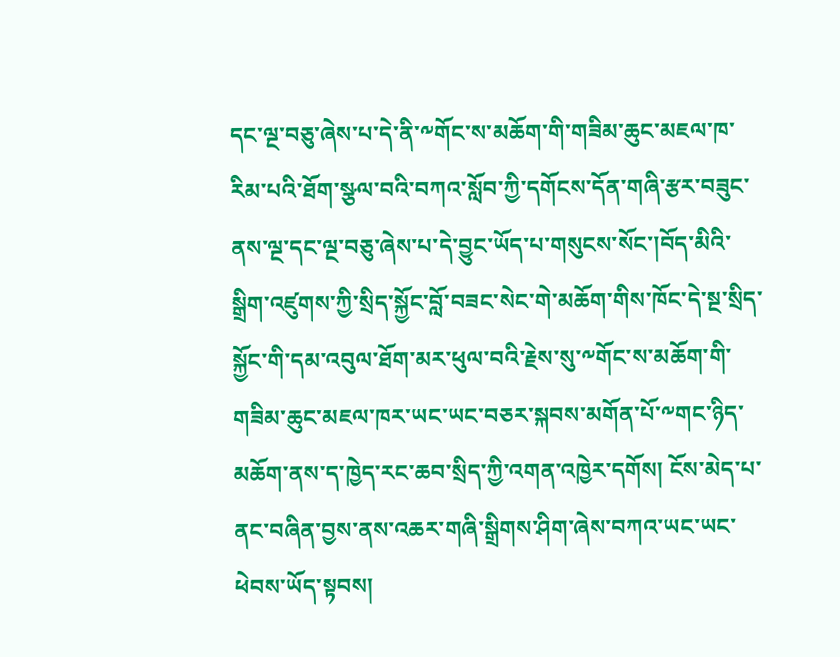དང་ལྔ་བཅུ་ཞེས་པ་དེ་ནི་༸གོང་ས་མཆོག་གི་གཟིམ་ཆུང་མཇལ་ཁ་རིམ་པའི་ཐོག་སྩལ་བའི་བཀའ་སློབ་ཀྱི་དགོངས་དོན་གཞི་རྩར་བཟུང་ནས་ལྔ་དང་ལྔ་བཅུ་ཞེས་པ་དེ་བྱུང་ཡོད་པ་གསུངས་སོང་།བོད་མིའི་སྒྲིག་འཛུགས་ཀྱི་སྲིད་སྐྱོང་བློ་བཟང་སེང་གེ་མཆོག་གིས་ཁོང་དེ་སྔ་སྲིད་སྐྱོང་གི་དམ་འབུལ་ཐོག་མར་ཕུལ་བའི་རྗེས་སུ་༸གོང་ས་མཆོག་གི་གཟིམ་ཆུང་མཇལ་ཁར་ཡང་ཡང་བཅར་སྐབས་མགོན་པོ་༸གང་ཉིད་མཆོག་ནས་ད་ཁྱེད་རང་ཆབ་སྲིད་ཀྱི་འགན་འཁྱེར་དགོས། ངོས་མེད་པ་ནང་བཞིན་བྱས་ནས་འཆར་གཞི་སྒྲིགས་ཤིག་ཞེས་བཀའ་ཡང་ཡང་ཕེབས་ཡོད་སྟབས།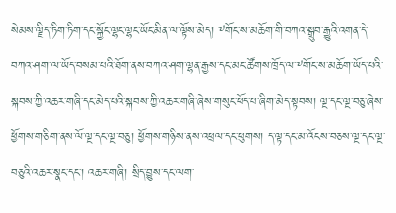སེམས་ལྗིད་ཏིག་ཏིག་དང་སྐྱོང་ལྷང་ལྷང་ཡོང་མིན་ལ་ལྟོས་མེད། ༸གོང་ས་མཆོག་གི་བཀའ་སྒྲུབ་རྒྱུའི་འགན་དེ་བཀའ་ཤག་ལ་ཡོད་བསམ་པའི་ཐོག་ནས་བཀའ་ཤག་ལྷན་རྒྱས་དང་མང་ཚོགས་ཁྲོད་ལ་༸གོང་ས་མཆོག་ཡོད་པའི་སྐབས་ཀྱི་འཆར་གཞི་དང་མེད་པའི་སྐབས་ཀྱི་འཆར་གཞི་ཞེས་གསུང་ཕོད་པ་ཞིག་མེད་སྟབས། ལྔ་དང་ལྔ་བཅུ་ཞེས་ཕྱོགས་གཅིག་ནས་ལོ་ལྔ་དང་ལྔ་བཅུ། ཕྱོགས་གཉིས་ནས་འཕྲལ་དང་ཕུགས། ད་ལྟ་དང་མ་འོངས་བཅས་ལྔ་དང་ལྔ་བཅུའི་འཆར་སྣང་དང་། འཆར་གཞི། སྲིད་བྱུས་དང་ལག་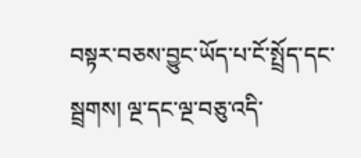བསྟར་བཅས་བྱུང་ཡོད་པ་ངོ་སྤྲོད་དང་སྦྲགས། ལྔ་དང་ལྔ་བཅུ་འདི་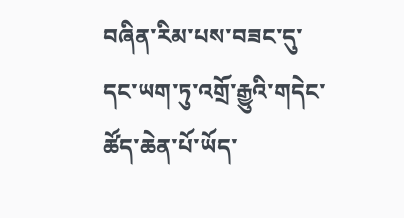བཞིན་རིམ་པས་བཟང་དུ་དང་ཡག་ཏུ་འགྲོ་རྒྱུའི་གདེང་ཚོད་ཆེན་པོ་ཡོད་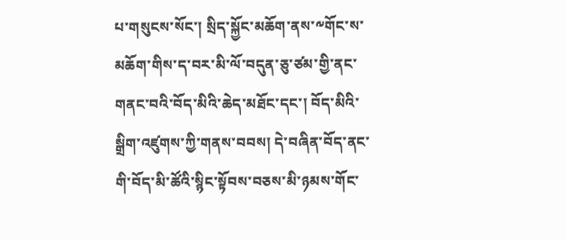པ་གསུངས་སོང་། སྲིད་སྐྱོང་མཆོག་ནས་༸གོང་ས་མཆོག་གིས་ད་བར་མི་ལོ་བདུན་ཅུ་ཙམ་གྱི་ནང་གནང་བའི་བོད་མིའི་ཆེད་མཐོང་དང་། བོད་མིའི་སྒྲིག་འཛུགས་ཀྱི་གནས་བབས། དེ་བཞིན་བོད་ནང་གི་བོད་མི་ཚོའི་སྙིང་སྟོབས་བཅས་མི་ཉམས་གོང་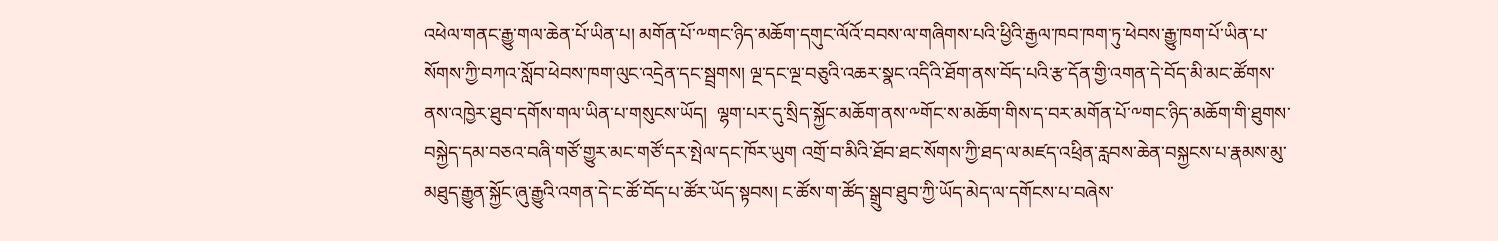འཕེལ་གནང་རྒྱུ་གལ་ཆེན་པོ་ཡིན་པ། མགོན་པོ་༸གང་ཉིད་མཆོག་དགུང་ལོའོ་བབས་ལ་གཞིགས་པའི་ཕྱིའི་རྒྱལ་ཁབ་ཁག་ཏུ་ཕེབས་རྒྱུ་ཁག་པོ་ཡིན་པ་སོགས་ཀྱི་བཀའ་སློབ་ཕེབས་ཁག་ལུང་འདྲེན་དང་སྦྲགས། ལྔ་དང་ལྔ་བཅུའི་འཆར་སྣང་འདིའི་ཐོག་ནས་བོད་པའི་རྩ་དོན་གྱི་འགན་དེ་བོད་མི་མང་ཚོགས་ནས་འཁྱེར་ཐུབ་དགོས་གལ་ཡིན་པ་གསུངས་ཡོད།  ལྷག་པར་དུ་སྲིད་སྐྱོང་མཆོག་ནས་༸གོང་ས་མཆོག་གིས་ད་བར་མགོན་པོ་༸གང་ཉིད་མཆོག་གི་ཐུགས་བསྐྱེད་དམ་བཅའ་བཞི་གཙོ་གྱུར་མང་གཙོ་དར་སྤེལ་དང་ཁོར་ཡུག འགྲོ་བ་མིའི་ཐོབ་ཐང་སོགས་ཀྱི་ཐད་ལ་མཛད་འཕྲིན་རླབས་ཆེན་བསྐྱངས་པ་རྣམས་མུ་མཐུད་རྒྱུན་སྐྱོང་ཞུ་རྒྱུའི་འགན་དེ་ང་ཚོ་བོད་པ་ཚོར་ཡོད་སྟབས། ང་ཚོས་ག་ཚོད་སྒྲུབ་ཐུབ་ཀྱི་ཡོད་མེད་ལ་དགོངས་པ་བཞེས་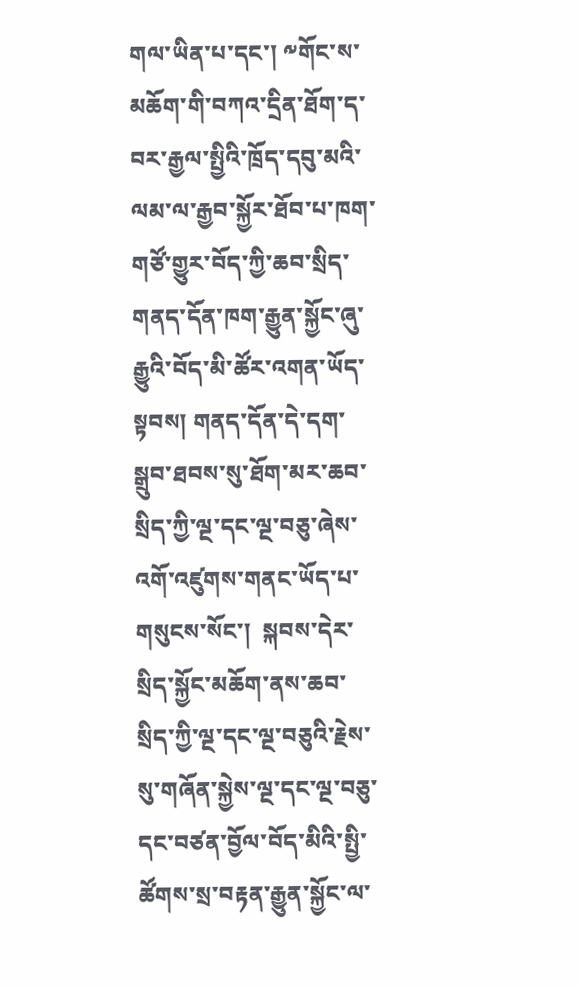གལ་ཡིན་པ་དང་། ༸གོང་ས་མཆོག་གི་བཀའ་དྲིན་ཐོག་ད་བར་རྒྱལ་སྤྱིའི་ཁྲོད་དབུ་མའི་ལམ་ལ་རྒྱབ་སྐྱོར་ཐོབ་པ་ཁག་གཙོ་གྱུར་བོད་ཀྱི་ཆབ་སྲིད་གནད་དོན་ཁག་རྒྱུན་སྐྱོང་ཞུ་རྒྱུའི་བོད་མི་ཚོར་འགན་ཡོད་སྟབས། གནད་དོན་དེ་དག་སྒྲུབ་ཐབས་སུ་ཐོག་མར་ཆབ་སྲིད་ཀྱི་ལྔ་དང་ལྔ་བཅུ་ཞེས་འགོ་འཛུགས་གནང་ཡོད་པ་གསུངས་སོང་།  སྐབས་དེར་སྲིད་སྐྱོང་མཆོག་ནས་ཆབ་སྲིད་ཀྱི་ལྔ་དང་ལྔ་བཅུའི་རྗེས་སུ་གཞོན་སྐྱེས་ལྔ་དང་ལྔ་བཅུ་དང་བཙན་བྱོལ་བོད་མིའི་སྤྱི་ཚོགས་སྲ་བརྟན་རྒྱུན་སྐྱོང་ལ་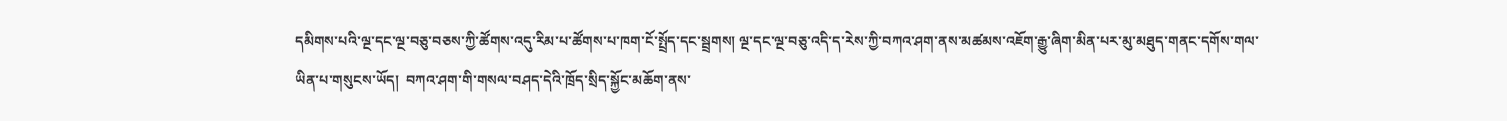དམིགས་པའི་ལྔ་དང་ལྔ་བཅུ་བཅས་ཀྱི་ཚོགས་འདུ་རིམ་པ་ཚོགས་པ་ཁག་ངོ་སྤྲོད་དང་སྦྲགས། ལྔ་དང་ལྔ་བཅུ་འདི་ད་རེས་ཀྱི་བཀའ་ཤག་ནས་མཚམས་འཇོག་རྒྱུ་ཞིག་མིན་པར་མུ་མཐུད་གནང་དགོས་གལ་ཡིན་པ་གསུངས་ཡོད།  བཀའ་ཤག་གི་གསལ་བཤད་དེའི་ཁྲོད་སྲིད་སྐྱོང་མཆོག་ནས་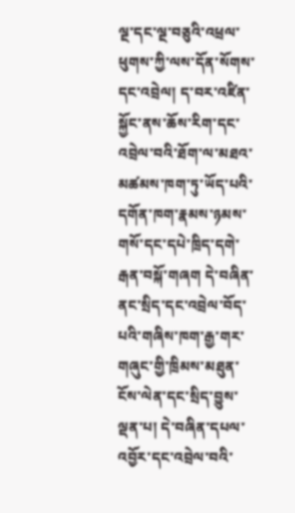ལྔ་དང་ལྔ་བཅུའི་འཕྲལ་ཕུགས་ཀྱི་ལས་དོན་སོགས་དང་འབྲེལ། ད་བར་འཛིན་སྐྱོང་ནས་ཆོས་རིག་དང་འབྲེལ་བའི་ཐོག་ལ་མཐའ་མཚམས་ཁག་ཏུ་ཡོད་པའི་དགོན་ཁག་རྣམས་ཉམས་གསོ་དང་དཔེ་ཁྲིད་དགེ་རྒན་བསྐོ་གཞག དེ་བཞིན་ནང་སྲིད་དང་འབྲེལ་བོད་པའི་གཞིས་ཁག་རྒྱ་གར་གཞུང་གྱི་ཁྲིམས་མཐུན་ངོས་ལེན་དང་སྲིད་བྱུས་ལྡན་པ། དེ་བཞིན་དཔལ་འབྱོར་དང་འབྲེལ་བའི་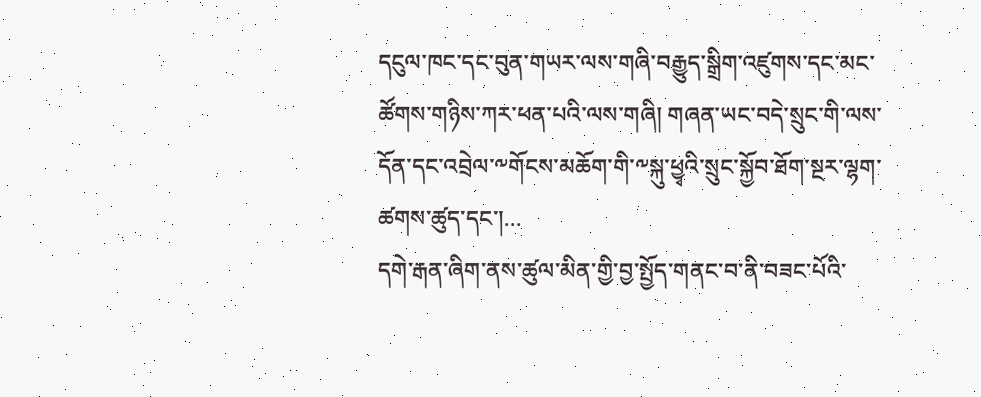དངུལ་ཁང་དང་བུན་གཡར་ལས་གཞི་བརྒྱུད་སྒྲིག་འཛུགས་དང་མང་ཚོགས་གཉིས་ཀར་ཕན་པའི་ལས་གཞི། གཞན་ཡང་བདེ་སྲུང་གི་ལས་དོན་དང་འབྲེལ་༸གོངས་མཆོག་གི་༸སྐུ་ཕྱྭའི་སྲུང་སྐྱོབ་ཐོག་སྔར་ལྷག་ཚགས་ཚུད་དང་།...
དགེ་རྒན་ཞིག་ནས་ཚུལ་མིན་གྱི་བྱ་སྤྱོད་གནང་བ་ནི་བཟང་པོའི་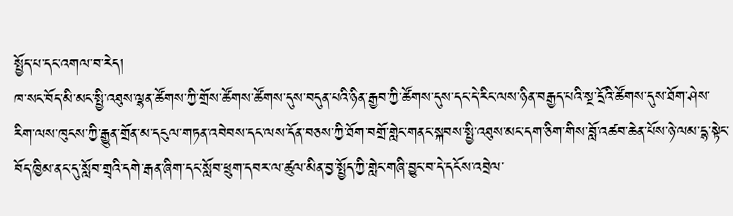སྤྱོད་པ་དང་འགལ་བ་རེད།
ཁ་སང་བོད་མི་མང་སྤྱི་འཐུས་ལྷན་ཚོགས་ཀྱི་གྲོས་ཚོགས་ཚོགས་དུས་བདུན་པའི་ཉིན་རྒྱབ་ཀྱི་ཚོགས་དུས་དང་དེ་རིང་ལས་ཉིན་བརྒྱད་པའི་སྔ་དྲོའི་ཚོགས་དུས་ཐོག་ཤེས་རིག་ལས་ཁུངས་ཀྱི་རྒྱུན་གྲོན་མ་དངུལ་གཏན་འབེབས་དང་ལས་དོན་བཅས་ཀྱི་ཐོག་བགྲོ་གླེང་གནང་སྐབས་སྤྱི་འཐུས་མང་དག་ཅིག་གིས་བློ་འཚབ་ཆེན་པོས་ཉེ་ལམ་དྷ་སྟེང་བོད་ཁྱིམ་ནང་དུ་སློབ་གྲྭའི་དགེ་རྒན་ཞིག་དང་སློབ་ཕྲུག་དབར་ལ་ཚུལ་མིན་བྱ་སྤྱོད་ཀྱི་གླེང་གཞི་བྱུང་བ་དེ་དངོས་འབྲེལ་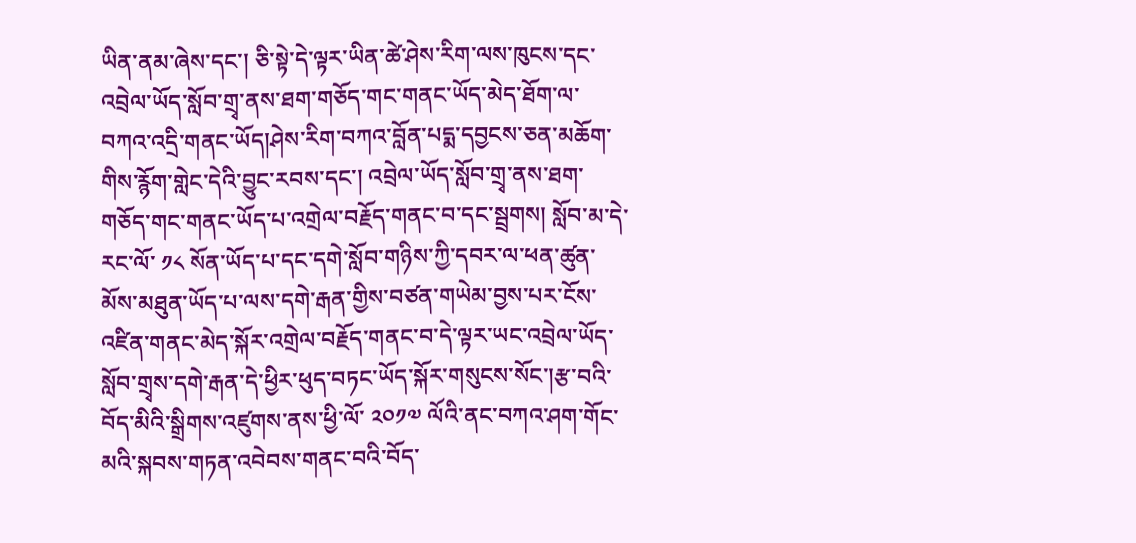ཡིན་ནམ་ཞེས་དང་། ཅི་སྟེ་དེ་ལྟར་ཡིན་ཚེ་ཤེས་རིག་ལས་ཁུངས་དང་འབྲེལ་ཡོད་སློབ་གྲྭ་ནས་ཐག་གཅོད་གང་གནང་ཡོད་མེད་ཐོག་ལ་བཀའ་འདྲི་གནང་ཡོད།ཤེས་རིག་བཀའ་བློན་པདྨ་དབྱངས་ཅན་མཆོག་གིས་རྙོག་གླེང་དེའི་བྱུང་རབས་དང་། འབྲེལ་ཡོད་སློབ་གྲྭ་ནས་ཐག་གཅོད་གང་གནང་ཡོད་པ་འགྲེལ་བརྗོད་གནང་བ་དང་སྦྲགས། སློབ་མ་དེ་རང་ལོ་ ༡༨ སོན་ཡོད་པ་དང་དགེ་སློབ་གཉིས་ཀྱི་དབར་ལ་ཕན་ཚུན་མོས་མཐུན་ཡོད་པ་ལས་དགེ་རྒན་གྱིས་བཙན་གཡེམ་བྱས་པར་ངོས་འཛིན་གནང་མེད་སྐོར་འགྲེལ་བརྗོད་གནང་བ་དེ་ལྟར་ཡང་འབྲེལ་ཡོད་སློབ་གྲྭས་དགེ་རྒན་དེ་ཕྱིར་ཕུད་བཏང་ཡོད་སྐོར་གསུངས་སོང་།རྩ་བའི་བོད་མིའི་སྒྲིགས་འཛུགས་ནས་ཕྱི་ལོ་ ༢༠༡༧ ལོའི་ནང་བཀའ་ཤག་གོང་མའི་སྐབས་གཏན་འབེབས་གནང་བའི་བོད་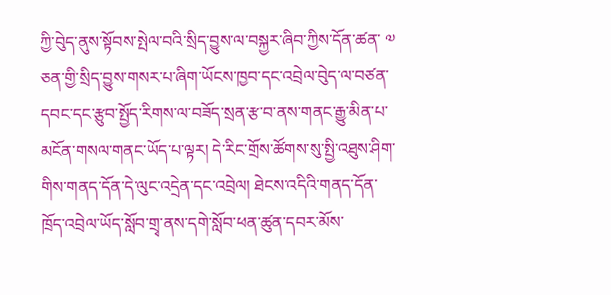ཀྱི་བེུད་ནུས་སྟོབས་སྤེལ་བའི་སྲིད་བྱུས་ལ་བསྐྱར་ཞིབ་ཀྱིས་དོན་ཚན་ ༧ ཅན་གྱི་སྲིད་བྱུས་གསར་པ་ཞིག་ཡོངས་ཁྱབ་དང་འབྲེལ་བེུད་ལ་བཙན་དབང་དང་རྩུབ་སྤྱོད་རིགས་ལ་བཟོད་སྲན་རྩ་བ་ནས་གནང་རྒྱུ་མིན་པ་མངོན་གསལ་གནང་ཡོད་པ་ལྟར། དེ་རིང་གྲོས་ཚོགས་སུ་སྤྱི་འཐུས་ཤིག་གིས་གནད་དོན་དེ་ལུང་འདྲེན་དང་འབྲེལ། ཐེངས་འདིའི་གནད་དོན་ཁྲོད་འབྲེལ་ཡོད་སློབ་གྲྭ་ནས་དགེ་སློབ་ཕན་ཚུན་དབར་མོས་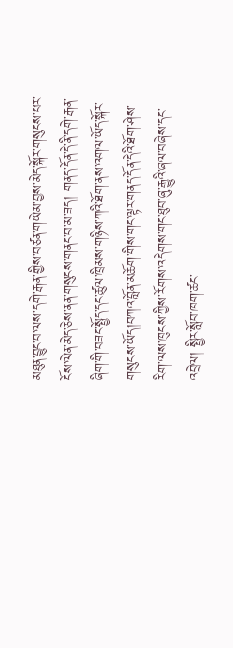མཐུན་བྱུང་བ་ལས་དགེ་རྒན་གྱིས་བཙན་གཡེམ་བྱས་མེད་སྐོར་གསུངས་པར་ངོས་ལེན་མེད་ཅེས་ནན་གསུངས་གནང་བ་མ་ཟད། གནད་དོན་དེ་ནི་དགེ་རྒན་ཞིག་གི་བཟང་སྤྱོད་དང་ཚུལ་ཁྲིམས་གཉིས་ཀའི་ཐོག་ནས་འགལ་ཡོད་སྐོར་གསུངས་ཡོད།བཀའ་བློན་མཆོག་གིས་གང་ལྟར་གནད་དོན་དེའི་ཐོག་ཤེས་རིག་ལས་ཁུངས་ཀྱིས་རོགས་འདེགས་གང་ཐུབ་ཞུ་རྒྱུའི་ཞལ་བཞེས་དང་འབྲེལ། སྤྱིར་སློབ་ཁག་ཚང་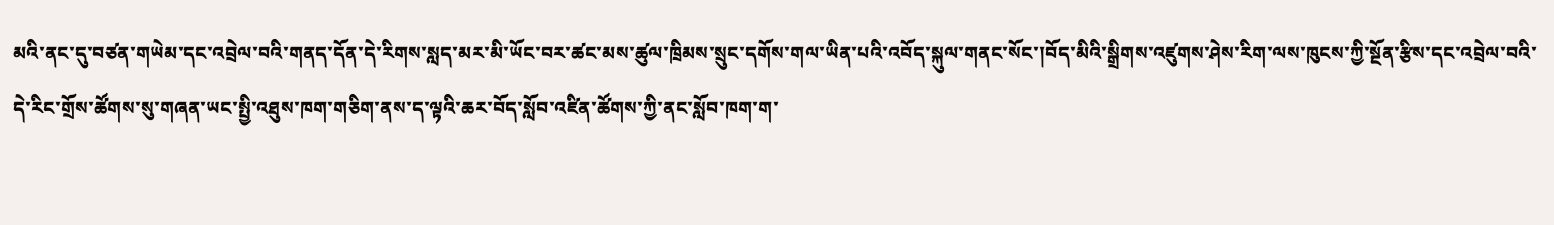མའི་ནང་དུ་བཙན་གཡེམ་དང་འབྲེལ་བའི་གནད་དོན་དེ་རིགས་སླད་མར་མི་ཡོང་བར་ཚང་མས་ཚུལ་ཁྲིམས་སྲུང་དགོས་གལ་ཡིན་པའི་འབོད་སྐུལ་གནང་སོང་།བོད་མིའི་སྒྲིགས་འཛུགས་ཤེས་རིག་ལས་ཁུངས་ཀྱི་སྔོན་རྩིས་དང་འབྲེལ་བའི་དེ་རིང་གྲོས་ཚོགས་སུ་གཞན་ཡང་སྤྱི་འཐུས་ཁག་གཅིག་ནས་ད་ལྟའི་ཆར་བོད་སློབ་འཛིན་ཚོགས་ཀྱི་ནང་སློབ་ཁག་ག་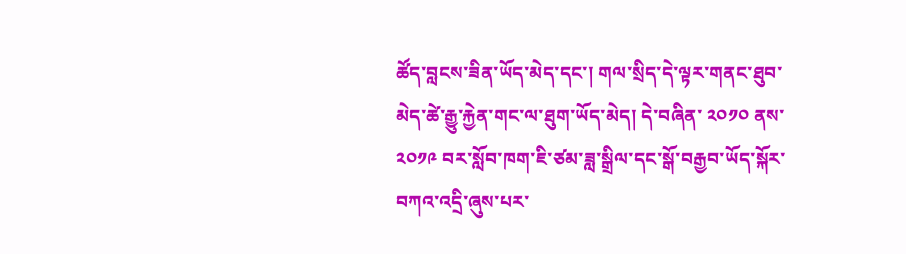ཚོད་བླངས་ཟིན་ཡོད་མེད་དང་། གལ་སྲིད་དེ་ལྟར་གནང་ཐུབ་མེད་ཚེ་རྒྱུ་རྐྱེན་གང་ལ་ཐུག་ཡོད་མེད། དེ་བཞིན་ ༢༠༡༠ ནས་ ༢༠༡༩ བར་སློབ་ཁག་ཇི་ཙམ་ཟླ་སྒྲིལ་དང་སྒོ་བརྒྱབ་ཡོད་སྐོར་བཀའ་འདྲི་ཞུས་པར་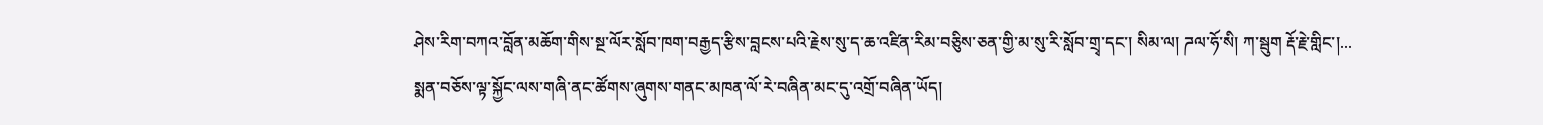ཤེས་རིག་བཀའ་བློན་མཆོག་གིས་སྔ་ལོར་སློབ་ཁག་བརྒྱད་རྩིས་བླངས་པའི་རྗེས་སུ་ད་ཆ་འཛིན་རིམ་བཅིུས་ཅན་གྱི་མ་སུ་རི་སློབ་གྲྭ་དང་། སིམ་ལ། ཌལ་ཧོ་སི། ཀ་སྦུག རྡོ་རྗེ་གླིང་།...
སྨན་བཅོས་ལྟ་སྐྱོང་ལས་གཞི་ནང་ཚོགས་ཞུགས་གནང་མཁན་ལོ་རེ་བཞིན་མང་དུ་འགྲོ་བཞིན་ཡོད།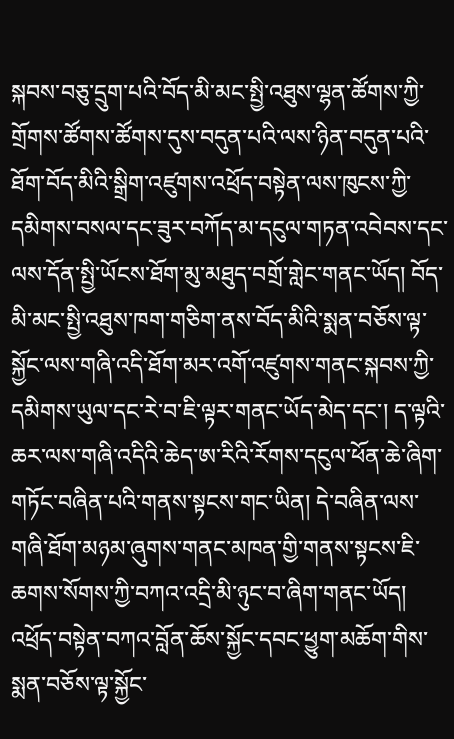སྐབས་བཅུ་དྲུག་པའི་བོད་མི་མང་སྤྱི་འཐུས་ལྷན་ཚོགས་ཀྱི་གྲོགས་ཚོགས་ཚོགས་དུས་བདུན་པའི་ལས་ཉིན་བདུན་པའི་ཐོག་བོད་མིའི་སྒྲིག་འཛུགས་འཕྲོད་བསྟེན་ལས་ཁུངས་ཀྱི་དམིགས་བསལ་དང་ཟུར་བཀོད་མ་དངུལ་གཏན་འབེབས་དང་ལས་དོན་སྤྱི་ཡོངས་ཐོག་མུ་མཐུད་བགྲོ་གླེང་གནང་ཡོད། བོད་མི་མང་སྤྱི་འཐུས་ཁག་གཅིག་ནས་བོད་མིའི་སྨན་བཅོས་ལྟ་སྐྱོང་ལས་གཞི་འདི་ཐོག་མར་འགོ་འཛུགས་གནང་སྐབས་ཀྱི་དམིགས་ཡུལ་དང་རེ་བ་ཇི་ལྟར་གནང་ཡོད་མེད་དང་། ད་ལྟའི་ཆར་ལས་གཞི་འདིའི་ཆེད་ཨ་རིའི་རོགས་དངུལ་ཕོན་ཆེ་ཞིག་གཏོང་བཞིན་པའི་གནས་སྟངས་གང་ཡིན། དེ་བཞིན་ལས་གཞི་ཐོག་མཉམ་ཞུགས་གནང་མཁན་གྱི་གནས་སྟངས་ཇི་ཆགས་སོགས་ཀྱི་བཀའ་འདྲི་མི་ཉུང་བ་ཞིག་གནང་ཡོད།  འཕྲོད་བསྟེན་བཀའ་བློན་ཆོས་སྐྱོང་དབང་ཕྱུག་མཆོག་གིས་སྨན་བཅོས་ལྟ་སྐྱོང་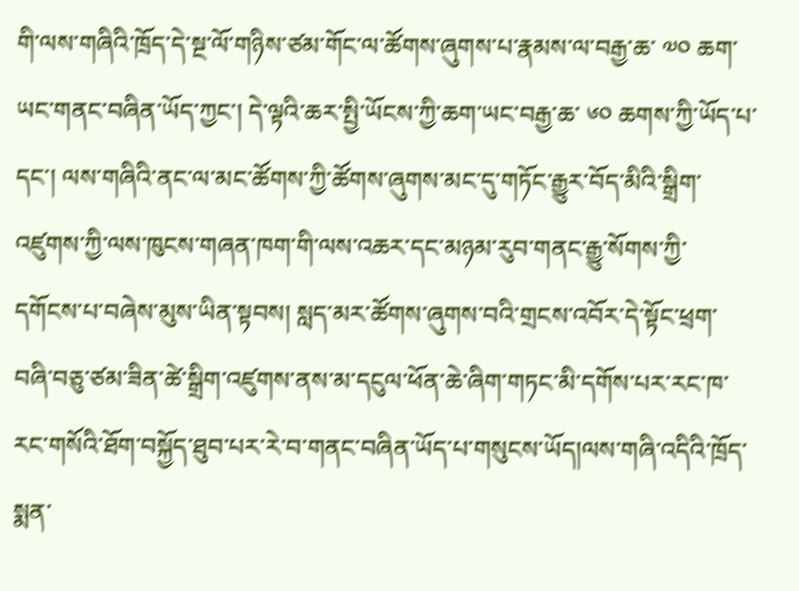གི་ལས་གཞིའི་ཁྲོད་དེ་སྔ་ལོ་གཉིས་ཙམ་གོང་ལ་ཚོགས་ཞུགས་པ་རྣམས་ལ་བརྒྱ་ཆ་ ༧༠ ཆག་ཡང་གནང་བཞིན་ཡོད་ཀྱང་། དེ་ལྟའི་ཆར་སྤྱི་ཡོངས་ཀྱི་ཆག་ཡང་བརྒྱ་ཆ་ ༦༠ ཆགས་ཀྱི་ཡོད་པ་དང་། ལས་གཞིའི་ནང་ལ་མང་ཚོགས་ཀྱི་ཚོགས་ཞུགས་མང་དུ་གཏོང་རྒྱུར་བོད་མིའི་སྒྲིག་འཛུགས་ཀྱི་ལས་ཁུངས་གཞན་ཁག་གི་ལས་འཆར་དང་མཉམ་རུབ་གནང་རྒྱུ་སོགས་ཀྱི་དགོངས་པ་བཞེས་མུས་ཡིན་སྟབས། སླད་མར་ཚོགས་ཞུགས་བའི་གྲངས་འབོར་དེ་སྟོང་ཕྲག་བཞི་བཅུ་ཙམ་ཟིན་ཚེ་སྒྲིག་འཛུགས་ནས་མ་དངུལ་ཕོན་ཆེ་ཞིག་གཏང་མི་དགོས་པར་རང་ཁ་རང་གསོའི་ཐོག་བསྐྱོད་ཐུབ་པར་རེ་བ་གནང་བཞིན་ཡོད་པ་གསུངས་ཡོད།ལས་གཞི་འདིའི་ཁྲོད་སྨན་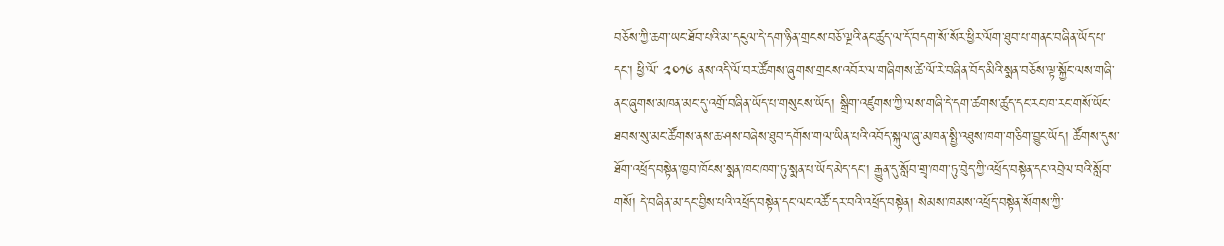བཅོས་ཀྱི་ཆག་ཡང་ཐོབ་པའི་མ་དངུལ་དེ་དག་ཉིན་གྲངས་བཅོ་ལྔའི་ནང་ཚུད་ལ་དོ་བདག་སོ་སོར་ཕྱིར་ལོག་ཐུབ་པ་གནང་བཞིན་ཡོད་པ་དང་། ཕྱི་ལོ་ ༢༠༡༦ ནས་འདི་ལོ་བར་ཚོགས་ཞུགས་གྲངས་འབོར་ལ་གཞིགས་ཚེ་ལོ་རེ་བཞིན་བོད་མིའི་སྨན་བཅོས་ལྟ་སྐྱོང་ལས་གཞི་ནང་ཞུགས་མཁན་མང་དུ་འགྲོ་བཞིན་ཡོད་པ་གསུངས་ཡོད། སྒྲིག་འཛུགས་ཀྱི་ལས་གཞི་དེ་དག་ཚགས་ཚུད་དང་རང་ཁ་རང་གསོ་ཡོང་ཐབས་སུ་མང་ཚོགས་ནས་ཆ་ཤས་བཞེས་ཐུབ་དགོས་གལ་ཡིན་པའི་འབོད་སྐུལ་ཞུ་མཁན་སྤྱི་འཐུས་ཁག་གཅིག་བྱུང་ཡོད། ཚོགས་དུས་ཐོག་འཕྲོད་བསྟེན་ཁྱབ་ཁོངས་སྨན་ཁང་ཁག་ཏུ་སྨན་པ་ཡོད་མེད་དང་། རྒྱུན་དུ་སློབ་གྲྭ་ཁག་ཏུ་བེུད་ཀྱི་འཕྲོད་བསྟེན་དང་འབྲེལ་བའི་སློབ་གསོ། དེ་བཞིན་མ་དང་བྱིས་པའི་འཕྲོད་བསྟེན་དང་ལང་འཚོ་དར་བའི་འཕྲོད་བསྟེན། སེམས་ཁམས་འཕྲོད་བསྟེན་སོགས་ཀྱི་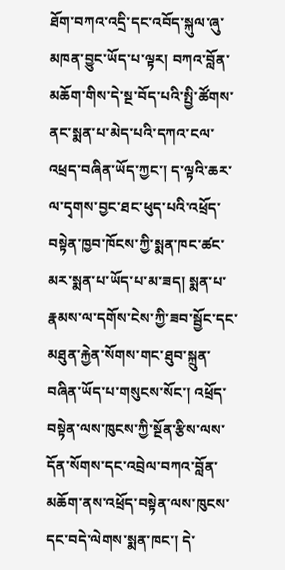ཐོག་བཀའ་འདྲི་དང་འབོད་སྐུལ་ཞུ་མཁན་བྱུང་ཡོད་པ་ལྟར། བཀའ་བློན་མཆོག་གིས་དེ་སྔ་བོད་པའི་སྤྱི་ཚོགས་ནང་སྨན་པ་མེད་པའི་དཀའ་ངལ་འཕྲད་བཞིན་ཡོད་ཀྱང་། ད་ལྟའི་ཆར་ལ་དྭགས་བྱང་ཐང་ཕུད་པའི་འཕྲོད་བསྟེན་ཁྱབ་ཁོངས་ཀྱི་སྨན་ཁང་ཚང་མར་སྨན་པ་ཡོད་པ་མ་ཟད། སྨན་པ་རྣམས་ལ་དགོས་ངེས་ཀྱི་ཟབ་སྦྱོང་དང་མཐུན་རྐྱེན་སོགས་གང་ཐུབ་སྐྲུན་བཞིན་ཡོད་པ་གསུངས་སོང་། འཕྲོད་བསྟེན་ལས་ཁུངས་ཀྱི་སྔོན་རྩིས་ལས་དོན་སོགས་དང་འབྲེལ་བཀའ་བློན་མཆོག་ནས་འཕྲོད་བསྟེན་ལས་ཁུངས་དང་བདེ་ལེགས་སྨན་ཁང་། དེ་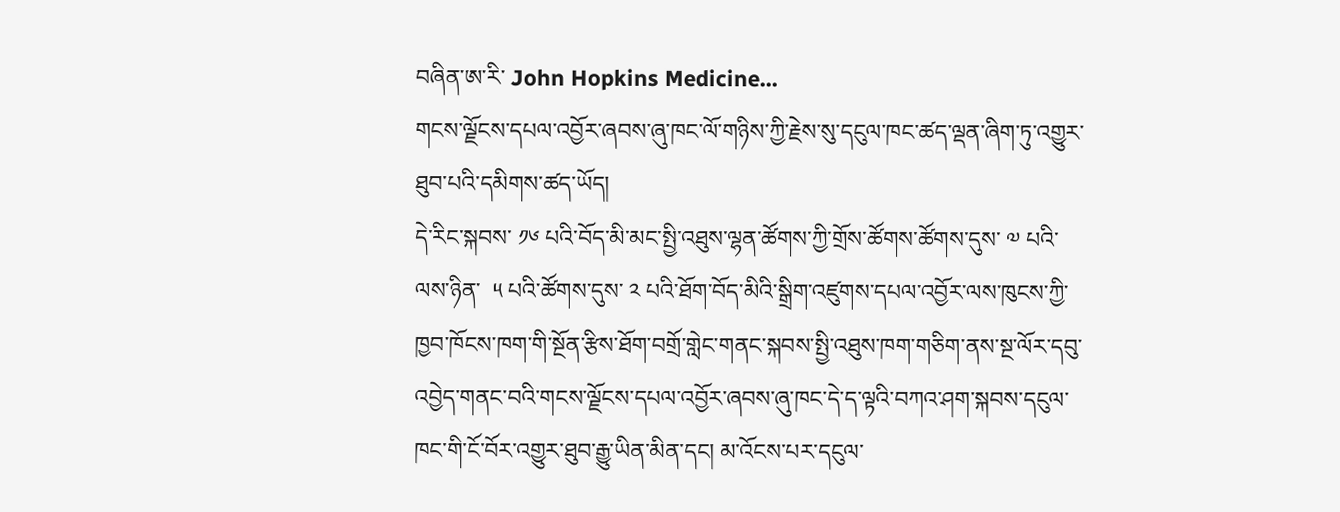བཞིན་ཨ་རི་ John Hopkins Medicine...
གངས་ལྗོངས་དཔལ་འབྱོར་ཞབས་ཞུ་ཁང་ལོ་གཉིས་ཀྱི་རྗེས་སུ་དངུལ་ཁང་ཚད་ལྡན་ཞིག་ཏུ་འགྱུར་ཐུབ་པའི་དམིགས་ཚད་ཡོད།
དེ་རིང་སྐབས་ ༡༦ པའི་བོད་མི་མང་སྤྱི་འཐུས་ལྷན་ཚོགས་ཀྱི་གྲོས་ཚོགས་ཚོགས་དུས་ ༧ པའི་ལས་ཉིན་  ༥ པའི་ཚོགས་དུས་ ༢ པའི་ཐོག་བོད་མིའི་སྒྲིག་འཛུགས་དཔལ་འབྱོར་ལས་ཁུངས་ཀྱི་ཁྱབ་ཁོངས་ཁག་གི་སྔོན་རྩིས་ཐོག་བགྲོ་གླེང་གནང་སྐབས་སྤྱི་འཐུས་ཁག་གཅིག་ནས་སྔ་ལོར་དབུ་འབྱེད་གནང་བའི་གངས་ལྗོངས་དཔལ་འབྱོར་ཞབས་ཞུ་ཁང་དེ་ད་ལྟའི་བཀའ་ཤག་སྐབས་དངུལ་ཁང་གི་ངོ་བོར་འགྱུར་ཐུབ་རྒྱུ་ཡིན་མིན་དང། མ་འོངས་པར་དངུལ་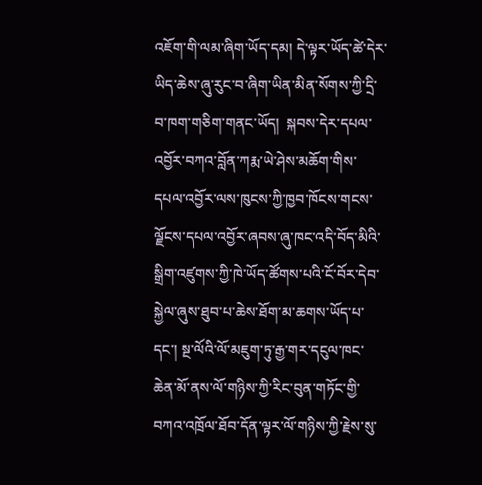འཇོག་གི་ལམ་ཞིག་ཡོད་དམ། དེ་ལྟར་ཡོད་ཚེ་དེར་ཡིད་ཆེས་ཞུ་རུང་བ་ཞིག་ཡིན་མིན་སོགས་ཀྱི་དྲི་བ་ཁག་གཅིག་གནང་ཡོད།  སྐབས་དེར་དཔལ་འབྱོར་བཀའ་བློན་ཀརྨ་ཡེ་ཤེས་མཆོག་གིས་དཔལ་འབྱོར་ལས་ཁུངས་ཀྱི་ཁྱབ་ཁོངས་གངས་ལྗོངས་དཔལ་འབྱོར་ཞབས་ཞུ་ཁང་འདི་བོད་མིའི་སྒྲིག་འཛུགས་ཀྱི་ཁེ་ཡོད་ཚོགས་པའི་ངོ་བོར་དེབ་སྐྱེལ་ཞུས་ཐུབ་པ་ཆེས་ཐོག་མ་ཆགས་ཡོད་པ་དང་། སྔ་ལོའི་ལོ་མཇུག་ཏུ་རྒྱ་གར་དངུལ་ཁང་ཆེན་མོ་ནས་ལོ་གཉིས་ཀྱི་རིང་བུན་གཏོང་གྱི་བཀའ་འཁྲོལ་ཐོབ་དོན་ལྟར་ལོ་གཉིས་ཀྱི་རྗེས་སུ་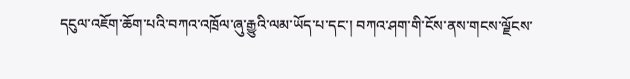དངུལ་འཇོག་ཆོག་པའི་བཀའ་འཁྲོལ་ཞུ་རྒྱུའི་ལམ་ཡོད་པ་དང་། བཀའ་ཤག་གི་ངོས་ནས་གངས་ལྗོངས་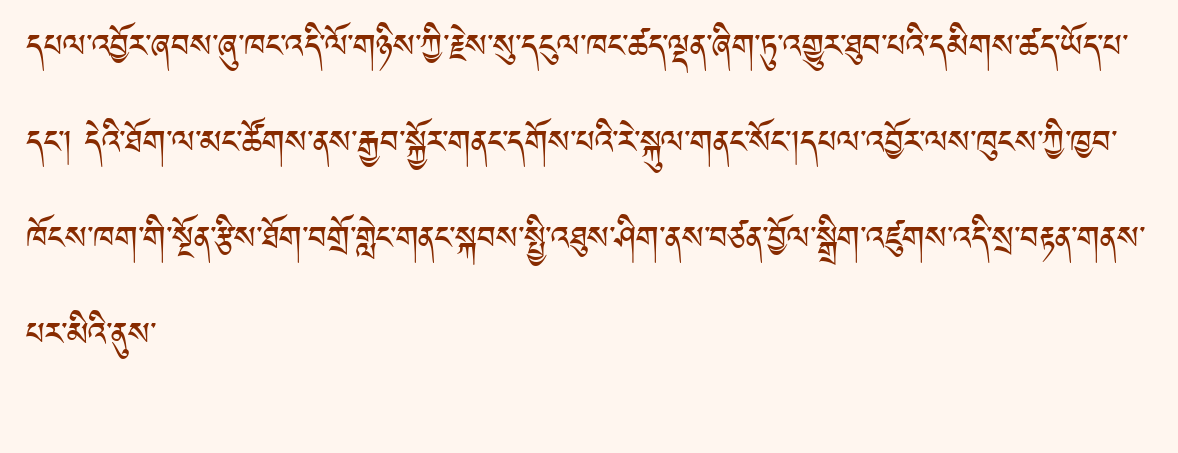དཔལ་འབྱོར་ཞབས་ཞུ་ཁང་འདི་ལོ་གཉིས་ཀྱི་རྗེས་སུ་དངུལ་ཁང་ཚད་ལྡན་ཞིག་ཏུ་འགྱུར་ཐུབ་པའི་དམིགས་ཚད་ཡོད་པ་དང་། དེའི་ཐོག་ལ་མང་ཚོགས་ནས་རྒྱབ་སྐྱོར་གནང་དགོས་པའི་རེ་སྐུལ་གནང་སོང་།དཔལ་འབྱོར་ལས་ཁུངས་ཀྱི་ཁྱབ་ཁོངས་ཁག་གི་སྔོན་རྩིས་ཐོག་བགྲོ་གླེང་གནང་སྐབས་སྤྱི་འཐུས་ཤིག་ནས་བཙན་བྱོལ་སྒྲིག་འཛུགས་འདི་སྲ་བརྟན་གནས་པར་མིའི་ནུས་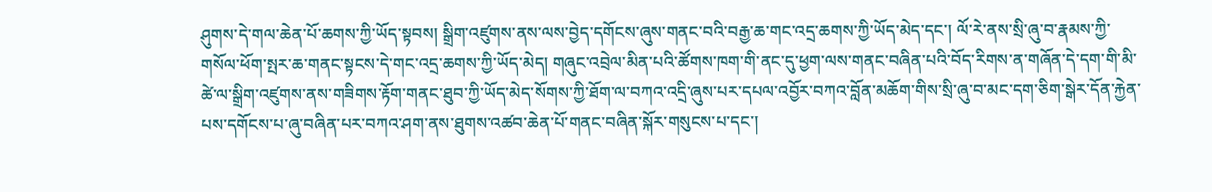ཤུགས་དེ་གལ་ཆེན་པོ་ཆགས་ཀྱི་ཡོད་སྟབས། སྒྲིག་འཛུགས་ནས་ལས་བྱེད་དགོངས་ཞུས་གནང་བའི་བརྒྱ་ཆ་གང་འདྲ་ཆགས་ཀྱི་ཡོད་མེད་དང་། ལོ་རེ་ནས་སྲི་ཞུ་བ་རྣམས་ཀྱི་གསོལ་ཕོག་སྤར་ཆ་གནང་སྟངས་དེ་གང་འདྲ་ཆགས་ཀྱི་ཡོད་མེད། གཞུང་འབྲེལ་མིན་པའི་ཚོགས་ཁག་གི་ནང་དུ་ཕྱག་ལས་གནང་བཞིན་པའི་བོད་རིགས་ན་གཞོན་དེ་དག་གི་མི་ཚེ་ལ་སྒྲིག་འཛུགས་ནས་གཟིགས་རྟོག་གནང་ཐུབ་ཀྱི་ཡོད་མེད་སོགས་ཀྱི་ཐོག་ལ་བཀའ་འདྲི་ཞུས་པར་དཔལ་འབྱོར་བཀའ་བློན་མཆོག་གིས་སྲི་ཞུ་བ་མང་དག་ཅིག་སྒེར་དོན་རྐྱེན་པས་དགོངས་པ་ཞུ་བཞིན་པར་བཀའ་ཤག་ནས་ཐུགས་འཚབ་ཆེན་པོ་གནང་བཞིན་སྐོར་གསུངས་པ་དང་།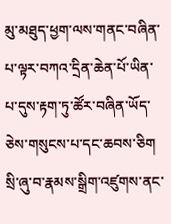མུ་མཐུད་ཕྱག་ལས་གནང་བཞིན་པ་ལྟར་བཀའ་དྲིན་ཆེན་པོ་ཡིན་པ་དུས་རྟག་ཏུ་ཚོར་བཞིན་ཡོད་ཅེས་གསུངས་པ་དང་ཆབས་ཅིག སྲི་ཞུ་བ་རྣམས་སྒྲིག་འཛུགས་ནང་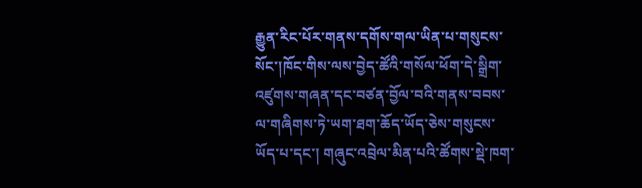རྒྱུན་རིང་པོར་གནས་དགོས་གལ་ཡིན་པ་གསུངས་སོང་།ཁོང་གིས་ལས་བྱེད་ཚོའི་གསོལ་ཕོག་དེ་སྒྲིག་འཛུགས་གཞན་དང་བཙན་བྱོལ་བའི་གནས་བབས་ལ་གཞིགས་ཏེ་ཡག་ཐག་ཆོད་ཡོད་ཅེས་གསུངས་ཡོད་པ་དང་། གཞུང་འབྲེལ་མིན་པའི་ཚོགས་སྡེ་ཁག་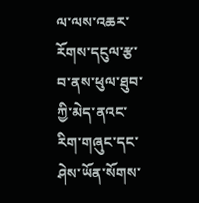ལ་ལས་འཆར་རོགས་དངུལ་རྩ་བ་ནས་ཕུལ་ཐུབ་ཀྱི་མེད་ནའང་རིག་གཞུང་དང་ཤེས་ཡོན་སོགས་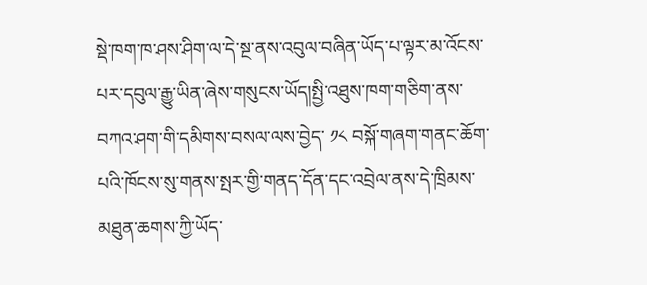སྡེ་ཁག་ཁ་ཤས་ཤིག་ལ་དེ་སྔ་ནས་འབུལ་བཞིན་ཡོད་པ་ལྟར་མ་འོངས་པར་དབུལ་རྒྱུ་ཡིན་ཞེས་གསུངས་ཡོད།སྤྱི་འཐུས་ཁག་གཅིག་ནས་བཀའ་ཤག་གི་དམིགས་བསལ་ལས་བྱེད་ ༡༨ བསྐོ་གཞག་གནང་ཆོག་པའི་ཁོངས་སུ་གནས་སྤར་གྱི་གནད་དོན་དང་འབྲེལ་ནས་དེ་ཁྲིམས་མཐུན་ཆགས་ཀྱི་ཡོད་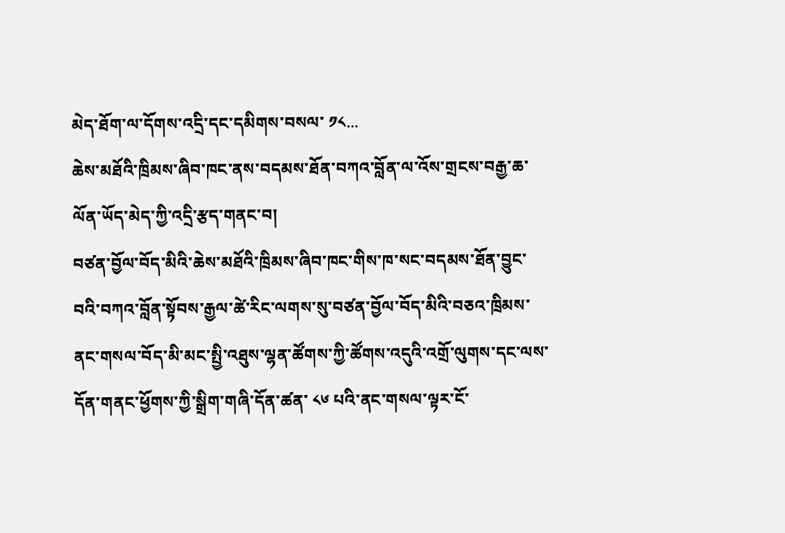མེད་ཐོག་ལ་དོགས་འདྲི་དང་དམིགས་བསལ་ ༡༨...
ཆེས་མཐོའི་ཁྲིམས་ཞིབ་ཁང་ནས་བདམས་ཐོན་བཀའ་བློན་ལ་འོས་གྲངས་བརྒྱ་ཆ་ལོན་ཡོད་མེད་ཀྱི་འདྲི་རྩད་གནང་བ།
བཙན་བྱོལ་བོད་མིའི་ཆེས་མཐོའི་ཁྲིམས་ཞིབ་ཁང་གིས་ཁ་སང་བདམས་ཐོན་བྱུང་བའི་བཀའ་བློན་སྟོབས་རྒྱལ་ཚེ་རིང་ལགས་སུ་བཙན་བྱོལ་བོད་མིའི་བཅའ་ཁྲིམས་ནང་གསལ་བོད་མི་མང་སྤྱི་འཐུས་ལྷན་ཚོགས་ཀྱི་ཚོགས་འདུའི་འགྲོ་ལུགས་དང་ལས་དོན་གནང་ཕྱོགས་ཀྱི་སྒྲིག་གཞི་དོན་ཚན་ ༨༦ པའི་ནང་གསལ་ལྟར་ངོ་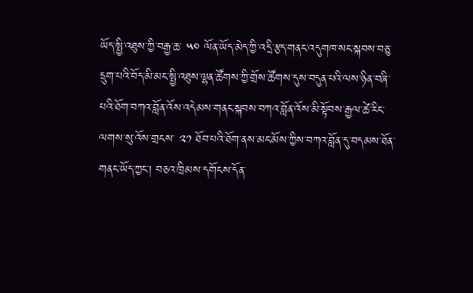ཡོད་སྤྱི་འཐུས་ཀྱི་བརྒྱ་ཆ་ ༥༠ ལོན་ཡོད་མེད་ཀྱི་འདྲི་རྩད་གནང་འདུགཁ་སང་སྐབས་བཅུ་དྲུག་པའི་བོད་མི་མང་སྤྱི་འཐུས་ལྷན་ཚོགས་ཀྱི་གྲོས་ཚོགས་དུས་བདུན་པའི་ལས་ཉིན་བཞི་པའི་ཐོག་བཀའ་བློན་འོས་འདེམས་གནང་སྐབས་བཀའ་བློན་འོས་མི་སྟོབས་རྒྱལ་ཚེ་རིང་ལགས་སུ་འོས་གྲངས་ ༢༡ ཐོབ་པའི་ཐོག་ནས་མང་མོས་ཀྱིས་བཀའ་བློན་དུ་བདམས་ཐོན་གནང་ཡོད་ཀྱང་། བཅའ་ཁྲིམས་དགོངས་དོན་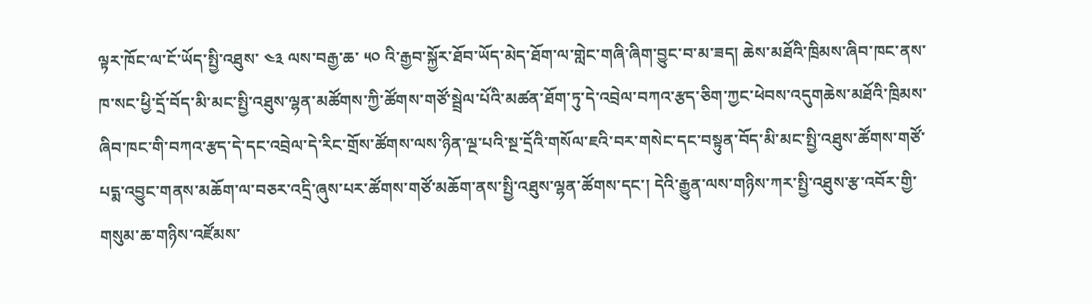ལྟར་ཁོང་ལ་ངོ་ཡོད་སྤྱི་འཐུས་ ༤༣ ལས་བརྒྱ་ཆ་ ༥༠ འི་རྒྱབ་སྐྱོར་ཐོབ་ཡོད་མེད་ཐོག་ལ་གླེང་གཞི་ཞིག་བྱུང་བ་མ་ཟད། ཆེས་མཐོའི་ཁྲིམས་ཞིབ་ཁང་ནས་ཁ་སང་ཕྱི་དྲོ་བོད་མི་མང་སྤྱི་འཐུས་ལྷན་མཚོགས་ཀྱི་ཚོགས་གཙོ་སྦྲེལ་པོའི་མཚན་ཐོག་ཏུ་དེ་འབྲེལ་བཀའ་རྩད་ཅིག་ཀྱང་ཕེབས་འདུགཆེས་མཐོའི་ཁྲིམས་ཞིབ་ཁང་གི་བཀའ་རྩད་དེ་དང་འབྲེལ་དེ་རིང་གྲོས་ཚོགས་ལས་ཉིན་ལྔ་པའི་སྔ་དྲོའི་གསོལ་ཇའི་བར་གསེང་དང་བསྟུན་བོད་མི་མང་སྤྱི་འཐུས་ཚོགས་གཙོ་པདྨ་འབྱུང་གནས་མཆོག་ལ་བཅར་འདྲི་ཞུས་པར་ཚོགས་གཙོ་མཆོག་ནས་སྤྱི་འཐུས་ལྷན་ཚོགས་དང་། དེའི་རྒྱུན་ལས་གཉིས་ཀར་སྤྱི་འཐུས་རྩ་འབོར་གྱི་གསུམ་ཆ་གཉིས་འཛོམས་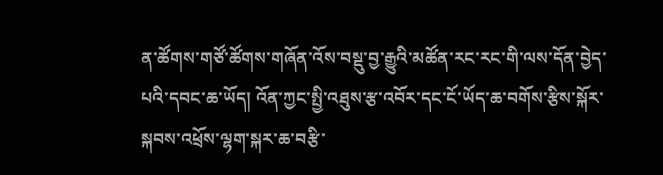ན་ཚོགས་གཙོ་ཚོགས་གཞོན་འོས་བསྡུ་བྱ་རྒྱུའི་མཚོན་རང་རང་གི་ལས་དོན་བྱེད་པའི་དབང་ཆ་ཡོད། འོན་ཀྱང་སྤྱི་འཐུས་རྩ་འབོར་དང་ངོ་ཡོད་ཆ་བགོས་རྩིས་སྐོར་སྐབས་འཕྲོས་ལྷག་སྐར་ཆ་བརྩི་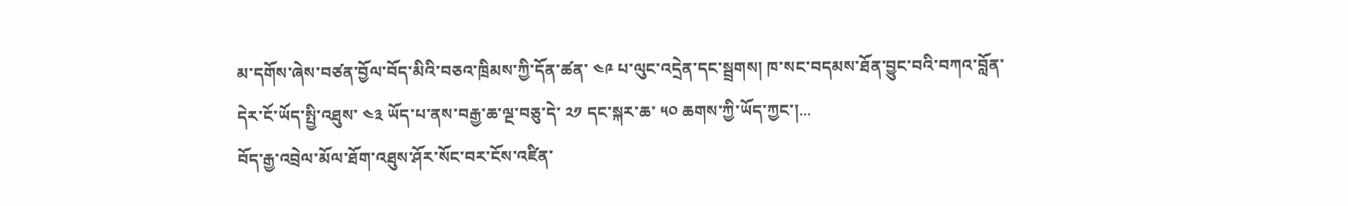མ་དགོས་ཞེས་བཙན་བྱོལ་བོད་མིའི་བཅའ་ཁྲིམས་ཀྱི་དོན་ཚན་ ༤༩ པ་ལུང་འདྲེན་དང་སྦྲགས། ཁ་སང་བདམས་ཐོན་བྱུང་བའི་བཀའ་བློན་དེར་ངོ་ཡོད་སྤྱི་འཐུས་ ༤༣ ཡོད་པ་ནས་བརྒྱ་ཆ་ལྔ་བཅུ་དེ་ ༢༡ དང་སྐར་ཆ་ ༥༠ ཆགས་ཀྱི་ཡོད་ཀྱང་།...
བོད་རྒྱ་འབྲེལ་མོལ་ཐོག་འཐུས་ཤོར་སོང་བར་ངོས་འཛིན་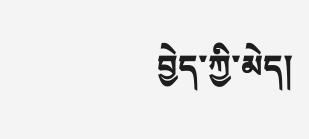བྱེད་ཀྱི་མེད།